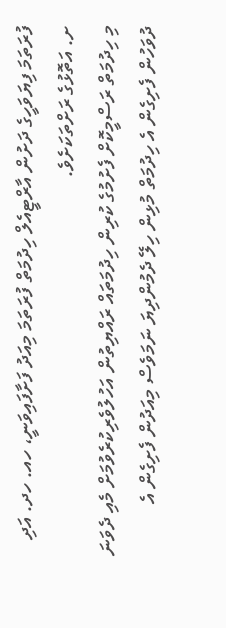ފުރަތަމަ ފިޔަވަހީގެ ދަށުން އާރްޓީއެލް ހިދުމަތް ފުރަތަމަ މިއަދު ފަށާފައިވަނީ، ހއ. ހދ. އަދި ށ. އަތޮޅުގެ ރަށްތަކަށެވެ.
މި ހިދުމަތް ރަސްމީކޮށް ފެށުމުގެ ކުރިން ހިދުމަތައް ރައްޔިތުން އަހުލުވެރިކުރެވުމަށް މެއި ދެވަނަ ދުވަހުން ފެށިގެން އެ ހިދުމަތް މުޅިން ހިލޭ ދެމުންދިޔަ ނަމަވެސް މިއަދުން ފެށިގެން އެ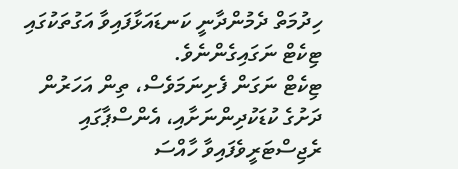ހިދުމަތް ދެމުންދާނީ ކަނޑައަޅާފައިވާ އަގުތަކުގައި ޓިކެޓް ނަގައިގެންނެވެ.
ޓިކެޓް ނަގަން ފެށިނަމަވެސް، ތިން އަހަރުން ދަށުގެ ކުޑަކުދިންނަށާއި، އެންސްޕާގައި ރެޖިސްޓަރީވެފައިވާ ހާއްސަ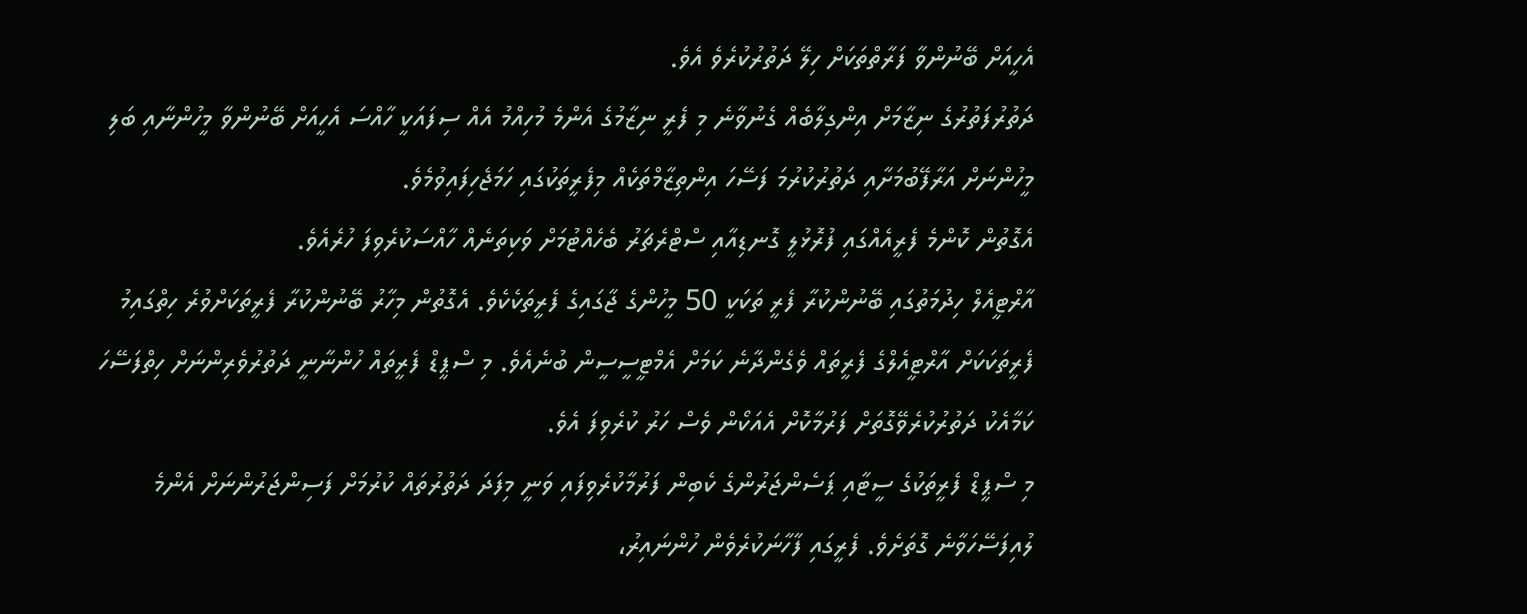އެހީއަށް ބޭނުންވާ ފަރާތްތަކަށް ހިލޭ ދަތުރުކުރެވެ އެވެ.
ދަތުރުފަތުރުގެ ނިޒާމަށް އިންގިލާބެއް ގެނުވާނެ މި ފެރީ ނިޒާމުގެ އެންމެ މުހިއްމު އެއް ސިފައަކީ ހާއްސަ އެހީއަށް ބޭނުންވާ މީހުންނާއި ބަލި މީހުންނަށް އަރާފޭބުމަށާއި ދަތުރުކުރުމަ ފަސޭހަ އިންތިޒާމްތަކެއް މިފެރީތަކުގައި ހަމަޖެހިފައިވުމެވެ.
އެގޮތުން ކޮންމެ ފެރީއެއްގައި ފުރޮޅުލީ ގޮނޑިއާއި ސްޓްރެޗަރު ބެހެއްޓުމަށް ވަކިތަނެއް ހާއްސަކުރެވިފަ ހުރެއެވެ.
އާރްޓީއެލް ހިދުމަތުގައި ބޭނުންކުރާ ފެރީ ތަކަކީ 50 މީހުންގެ ޖާގައިގެ ފެރީތަކެކެވެ. އެގޮތުން މިހާރު ބޭނުންކުރާ ފެރީތަކަށްވުރެ ހިތްގައިމު ފެރީތަކަކަށް އާރްޓީއެލްގެ ފެރީތައް ވެގެންދާނެ ކަމަށް އެމްޓީސީސީން ބުނެއެވެ. މި ސްޕީޑް ފެރީތައް ހުންނާނީ ދަތުރުވެރިންނަށް ހިތްފަސޭހަ ކަމާއެކު ދަތުރުކުރެވޭގޮތަށް ފަރުމާކޮށް އެއަކޯން ވެސް ހަރު ކުރެވިފަ އެވެ.
މި ސްޕީޑް ފެރީތަކުގެ ސީޓާއި ޕަސެންޖަރުންގެ ކެބިން ފަރުމާކުރެވިފައި ވަނީ މިފަދަ ދަތުރުތައް ކުރުމަށް ފަސިންޖަރުންނަށް އެންމެ ލުއިފަސޭހަވާނެ ގޮތަށެވެ. ފެރީގައި ފާހާނަކުރެވެން ހުންނައިރު،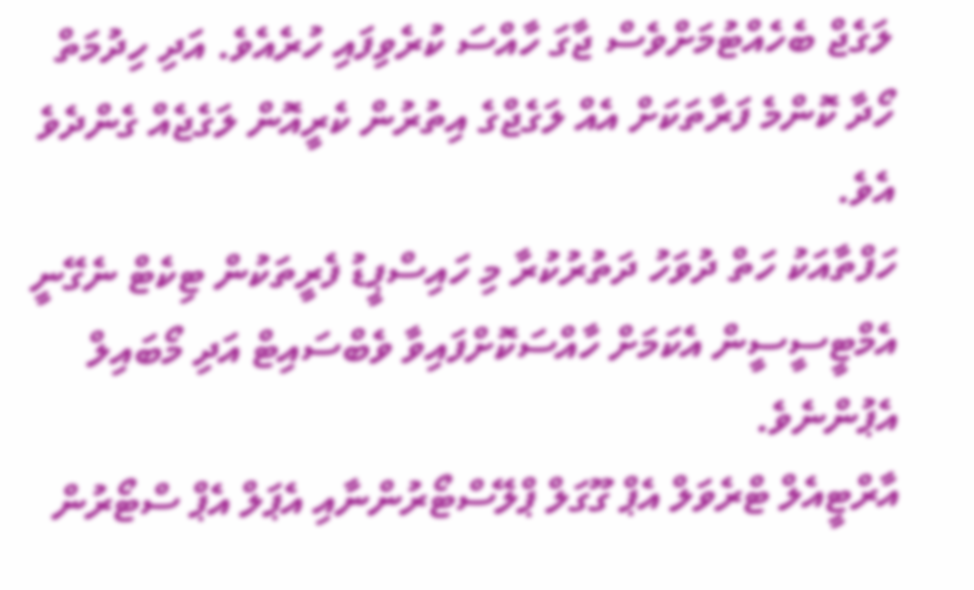ލަގެޖް ބެހެއްޓުމަށްވެސް ޖާގަ ހާއްސަ ކުރެވިފައި ހުރެއެވެ. އަދި ހިދުމަތް ހޯދާ ކޮންމެ ފަރާތަކަށް އެއް ލަގެޖްގެ އިތުރުން ކެރީއޮން ލަގެޖެއް ގެންދެވެ އެވެ.
ހަފްތާއަކު ހަތް ދުވަހު ދަތުރުކުރާ މި ހައިސްޕީޑު ފެރީތަކުން ޓިކެޓް ނެގޭނީ އެމްޓީސީސީން އެކަމަށް ހާއްސަކޮށްފައިވާ ވެބްސައިޓް އަދި މޯބައިލް އެޕުންނެވެ.
އާރްޓީއެލް ޓްރެވަލް އެޕް ގޫގަލް ޕްލޭސްޓޯރުންނާއި އެޕަލް އެޕް ސްޓޯރުން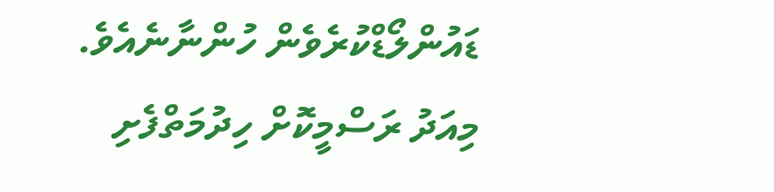ޑައުންލޯޑްކުރެވެން ހުންނާނެއެވެ.
މިއަދު ރަސްމީކޮށް ހިދުމަތްފެށި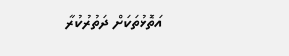އަތޮޅުތަކަށް ދަތުރުކުރާ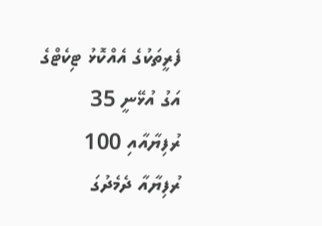ފެރީތަކުގެ އެއްކޮޅު ޓިކެޓްގެ އަގު އުޅޭނީ 35 ރުފިޔާއާއި 100 ރުފިޔާއާ ދެމެދުގަ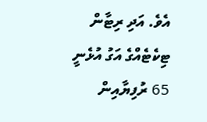އެވެ. އަދި ރިޓާން ޓިކެޓެއްގެ އަގު އުޅެނީ 65 ރުފިޔާއިން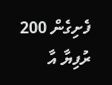ފެށިގެން 200 ރުފިޔާ އާ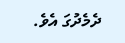ދެމެދުގަ އެވެ.